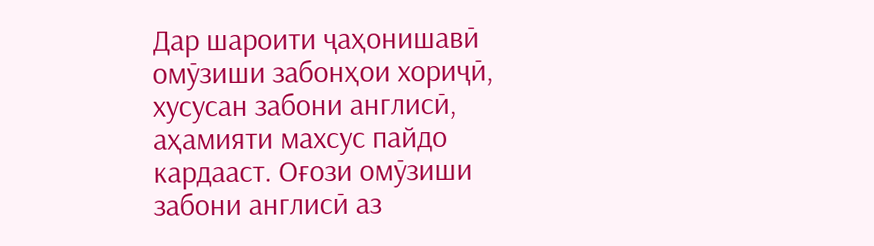Дар шароити ҷаҳонишавӣ омӯзиши забонҳои хориҷӣ, хусусан забони англисӣ, аҳамияти махсус пайдо кардааст. Оғози омӯзиши забони англисӣ аз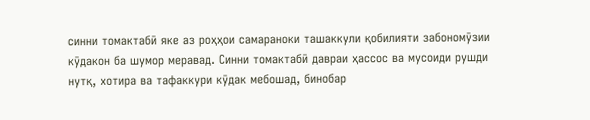синни томактабӣ яке аз роҳҳои самараноки ташаккули қобилияти забономӯзии кӯдакон ба шумор меравад. Синни томактабӣ давраи ҳассос ва мусоиди рушди нутқ, хотира ва тафаккури кӯдак мебошад, бинобар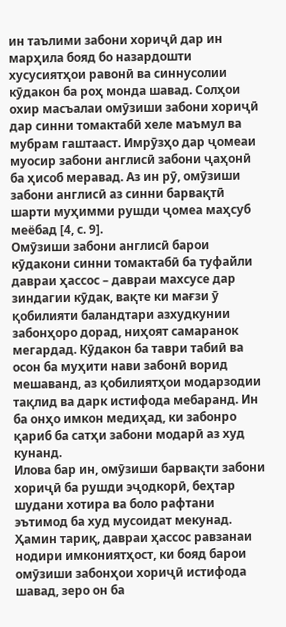ин таълими забони хориҷӣ дар ин марҳила бояд бо назардошти хусусиятҳои равонӣ ва синнусолии кӯдакон ба роҳ монда шавад. Солҳои охир масъалаи омӯзиши забони хориҷӣ дар синни томактабӣ хеле маъмул ва мубрам гаштааст. Имрӯзҳо дар ҷомеаи муосир забони англисӣ забони ҷаҳонӣ ба ҳисоб меравад. Аз ин рӯ, омӯзиши забони англисӣ аз синни барвақтӣ шарти муҳимми рушди ҷомеа маҳсуб меёбад [4, с. 9].
Омӯзиши забони англисӣ барои кӯдакони синни томактабӣ ба туфайли давраи ҳассос – давраи махсусе дар зиндагии кӯдак, вақте ки мағзи ӯ қобилияти баландтари азхудкунии забонҳоро дорад, ниҳоят самаранок мегардад. Кӯдакон ба таври табиӣ ва осон ба муҳити нави забонӣ ворид мешаванд, аз қобилиятҳои модарзодии тақлид ва дарк истифода мебаранд. Ин ба онҳо имкон медиҳад, ки забонро қариб ба сатҳи забони модарӣ аз худ кунанд.
Илова бар ин, омӯзиши барвақти забони хориҷӣ ба рушди эҷодкорӣ, беҳтар шудани хотира ва боло рафтани эътимод ба худ мусоидат мекунад. Ҳамин тариқ, давраи ҳассос равзанаи нодири имкониятҳост, ки бояд барои омӯзиши забонҳои хориҷӣ истифода шавад, зеро он ба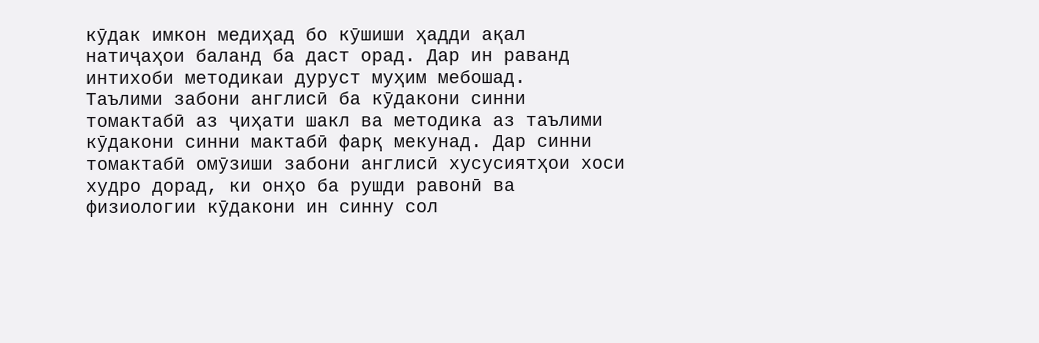кӯдак имкон медиҳад бо кӯшиши ҳадди ақал натиҷаҳои баланд ба даст орад. Дар ин раванд интихоби методикаи дуруст муҳим мебошад.
Таълими забони англисӣ ба кӯдакони синни томактабӣ аз ҷиҳати шакл ва методика аз таълими кӯдакони синни мактабӣ фарқ мекунад. Дар синни томактабӣ омӯзиши забони англисӣ хусусиятҳои хоси худро дорад, ки онҳо ба рушди равонӣ ва физиологии кӯдакони ин синну сол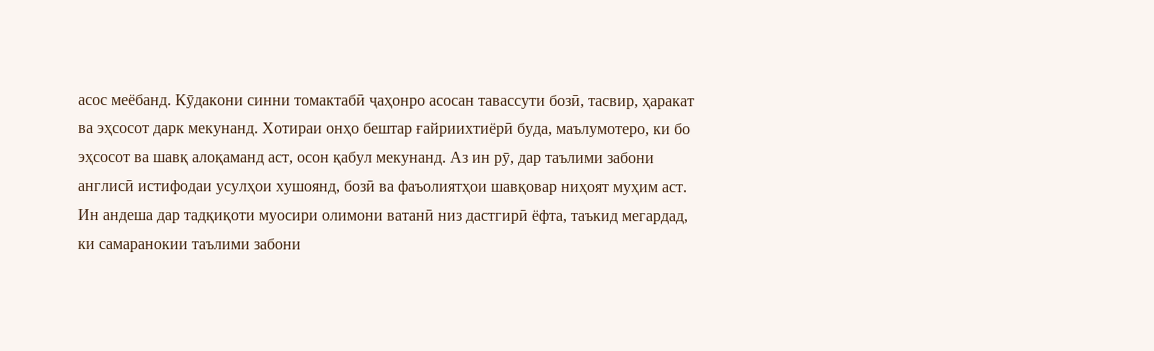асос меёбанд. Кӯдакони синни томактабӣ ҷаҳонро асосан тавассути бозӣ, тасвир, ҳаракат ва эҳсосот дарк мекунанд. Хотираи онҳо бештар ғайриихтиёрӣ буда, маълумотеро, ки бо эҳсосот ва шавқ алоқаманд аст, осон қабул мекунанд. Аз ин рӯ, дар таълими забони англисӣ истифодаи усулҳои хушоянд, бозӣ ва фаъолиятҳои шавқовар ниҳоят муҳим аст.
Ин андеша дар тадқиқоти муосири олимони ватанӣ низ дастгирӣ ёфта, таъкид мегардад, ки самаранокии таълими забони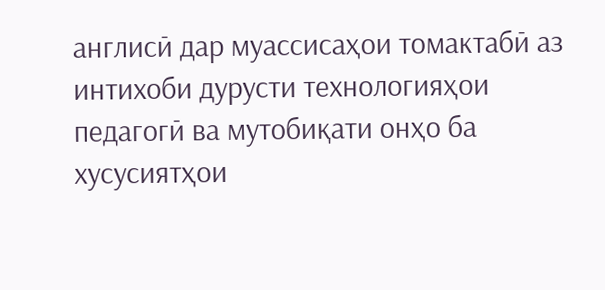англисӣ дар муассисаҳои томактабӣ аз интихоби дурусти технологияҳои педагогӣ ва мутобиқати онҳо ба хусусиятҳои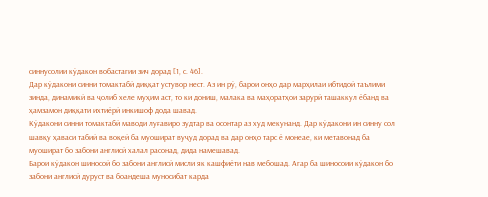синнусолии кӯдакон вобастагии зич дорад [1, с. 46].
Дар кӯдакони синни томактабӣ диққат устувор нест. Аз ин рӯ, барои онҳо дар марҳилаи ибтидоӣ таълими зинда, динамикӣ ва ҷолиб хеле муҳим аст, то ки дониш, малака ва маҳоратҳои зарурӣ ташаккул ёбанд ва ҳамзамон диққати ихтиёрӣ инкишоф дода шавад.
Кӯдакони синни томактабӣ маводи луғавиро зудтар ва осонтар аз худ мекунанд. Дар кӯдакони ин синну сол шавқу ҳаваси табиӣ ва воқеӣ ба муошират вуҷуд дорад ва дар онҳо тарс ё монеае, ки метавонад ба муошират бо забони англисӣ халал расонад, дида намешавад.
Барои кӯдакон шиносоӣ бо забони англисӣ мисли як кашфиёти нав мебошад. Агар ба шиносоии кӯдакон бо забони англисӣ дуруст ва боандеша муносибат карда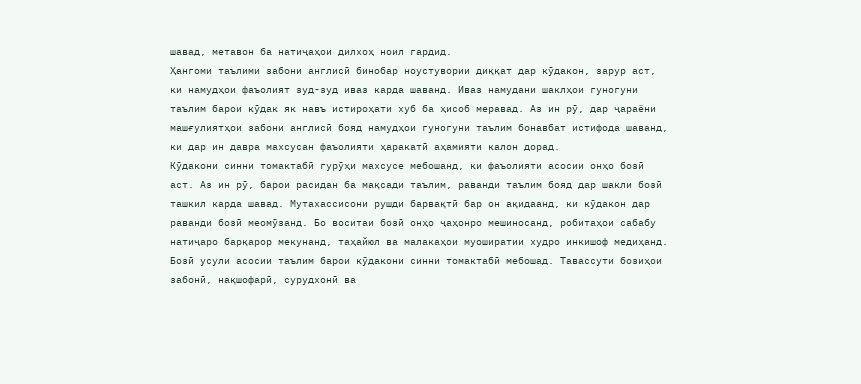шавад, метавон ба натиҷаҳои дилхоҳ ноил гардид.
Ҳангоми таълими забони англисӣ бинобар ноустувории диққат дар кӯдакон, зарур аст, ки намудҳои фаъолият зуд-зуд иваз карда шаванд. Иваз намудани шаклҳои гуногуни таълим барои кӯдак як навъ истироҳати хуб ба ҳисоб меравад. Аз ин рӯ, дар ҷараёни машғулиятҳои забони англисӣ бояд намудҳои гуногуни таълим бонавбат истифода шаванд, ки дар ин давра махсусан фаъолияти ҳаракатӣ аҳамияти калон дорад.
Кӯдакони синни томактабӣ гурӯҳи махсусе мебошанд, ки фаъолияти асосии онҳо бозӣ аст. Аз ин рӯ, барои расидан ба мақсади таълим, раванди таълим бояд дар шакли бозӣ ташкил карда шавад. Мутахассисони рушди барвақтӣ бар он ақидаанд, ки кӯдакон дар раванди бозӣ меомӯзанд. Бо воситаи бозӣ онҳо ҷаҳонро мешиносанд, робитаҳои сабабу натиҷаро барқарор мекунанд, таҳайюл ва малакаҳои муоширатии худро инкишоф медиҳанд.
Бозӣ усули асосии таълим барои кӯдакони синни томактабӣ мебошад. Тавассути бозиҳои забонӣ, нақшофарӣ, сурудхонӣ ва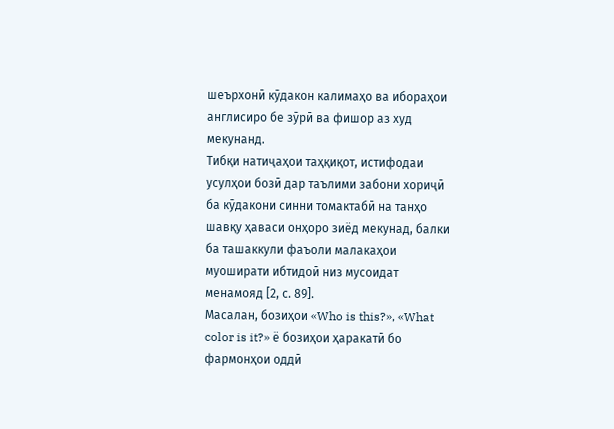шеърхонӣ кӯдакон калимаҳо ва ибораҳои англисиро бе зӯрӣ ва фишор аз худ мекунанд.
Тибқи натиҷаҳои таҳқиқот, истифодаи усулҳои бозӣ дар таълими забони хориҷӣ ба кӯдакони синни томактабӣ на танҳо шавқу ҳаваси онҳоро зиёд мекунад, балки ба ташаккули фаъоли малакаҳои муоширати ибтидоӣ низ мусоидат менамояд [2, с. 89].
Масалан, бозиҳои «Who is this?», «What color is it?» ё бозиҳои ҳаракатӣ бо фармонҳои оддӣ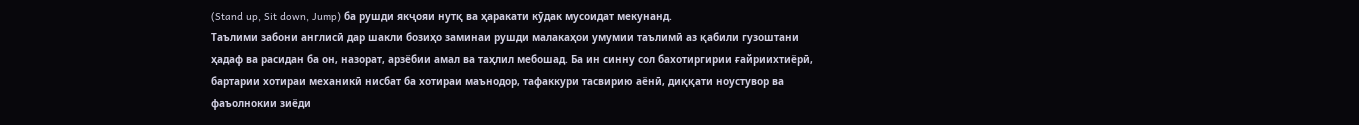(Stand up, Sit down, Jump) ба рушди якҷояи нутқ ва ҳаракати кӯдак мусоидат мекунанд.
Таълими забони англисӣ дар шакли бозиҳо заминаи рушди малакаҳои умумии таълимӣ аз қабили гузоштани ҳадаф ва расидан ба он, назорат, арзёбии амал ва таҳлил мебошад. Ба ин синну сол бахотиргирии ғайриихтиёрӣ, бартарии хотираи механикӣ нисбат ба хотираи маънодор, тафаккури тасвирию аёнӣ, диққати ноустувор ва фаъолнокии зиёди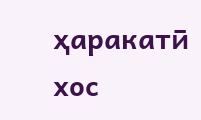ҳаракатӣ хос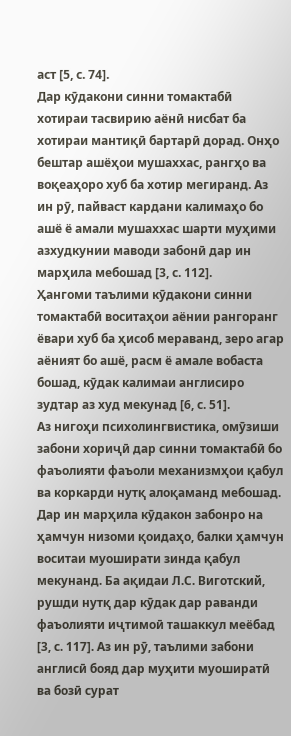аст [5, с. 74].
Дар кӯдакони синни томактабӣ хотираи тасвирию аёнӣ нисбат ба хотираи мантиқӣ бартарӣ дорад. Онҳо бештар ашёҳои мушаххас, рангҳо ва воқеаҳоро хуб ба хотир мегиранд. Аз ин рӯ, пайваст кардани калимаҳо бо ашё ё амали мушаххас шарти муҳими азхудкунии маводи забонӣ дар ин марҳила мебошад [3, с. 112].
Ҳангоми таълими кӯдакони синни томактабӣ воситаҳои аёнии рангоранг ёвари хуб ба ҳисоб мераванд, зеро агар аёният бо ашё, расм ё амале вобаста бошад, кӯдак калимаи англисиро зудтар аз худ мекунад [6, с. 51].
Аз нигоҳи психолингвистика, омӯзиши забони хориҷӣ дар синни томактабӣ бо фаъолияти фаъоли механизмҳои қабул ва коркарди нутқ алоқаманд мебошад. Дар ин марҳила кӯдакон забонро на ҳамчун низоми қоидаҳо, балки ҳамчун воситаи муоширати зинда қабул мекунанд. Ба ақидаи Л.С. Виготский, рушди нутқ дар кӯдак дар раванди фаъолияти иҷтимоӣ ташаккул меёбад [3, с. 117]. Аз ин рӯ, таълими забони англисӣ бояд дар муҳити муоширатӣ ва бозӣ сурат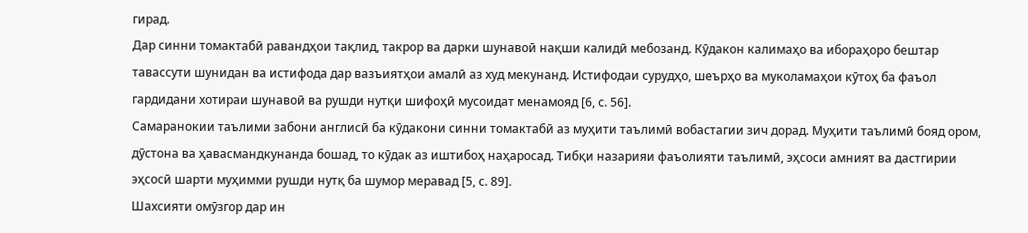гирад.
Дар синни томактабӣ равандҳои тақлид, такрор ва дарки шунавоӣ нақши калидӣ мебозанд. Кӯдакон калимаҳо ва ибораҳоро бештар тавассути шунидан ва истифода дар вазъиятҳои амалӣ аз худ мекунанд. Истифодаи сурудҳо, шеърҳо ва муколамаҳои кӯтоҳ ба фаъол гардидани хотираи шунавоӣ ва рушди нутқи шифоҳӣ мусоидат менамояд [6, с. 56].
Самаранокии таълими забони англисӣ ба кӯдакони синни томактабӣ аз муҳити таълимӣ вобастагии зич дорад. Муҳити таълимӣ бояд ором, дӯстона ва ҳавасмандкунанда бошад, то кӯдак аз иштибоҳ наҳаросад. Тибқи назарияи фаъолияти таълимӣ, эҳсоси амният ва дастгирии эҳсосӣ шарти муҳимми рушди нутқ ба шумор меравад [5, с. 89].
Шахсияти омӯзгор дар ин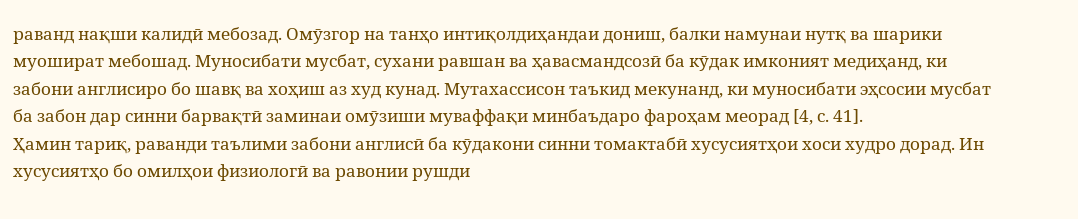раванд нақши калидӣ мебозад. Омӯзгор на танҳо интиқолдиҳандаи дониш, балки намунаи нутқ ва шарики муошират мебошад. Муносибати мусбат, сухани равшан ва ҳавасмандсозӣ ба кӯдак имконият медиҳанд, ки забони англисиро бо шавқ ва хоҳиш аз худ кунад. Мутахассисон таъкид мекунанд, ки муносибати эҳсосии мусбат ба забон дар синни барвақтӣ заминаи омӯзиши муваффақи минбаъдаро фароҳам меорад [4, с. 41].
Ҳамин тариқ, раванди таълими забони англисӣ ба кӯдакони синни томактабӣ хусусиятҳои хоси худро дорад. Ин хусусиятҳо бо омилҳои физиологӣ ва равонии рушди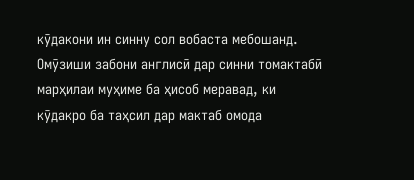кӯдакони ин синну сол вобаста мебошанд. Омӯзиши забони англисӣ дар синни томактабӣ марҳилаи муҳиме ба ҳисоб меравад, ки кӯдакро ба таҳсил дар мактаб омода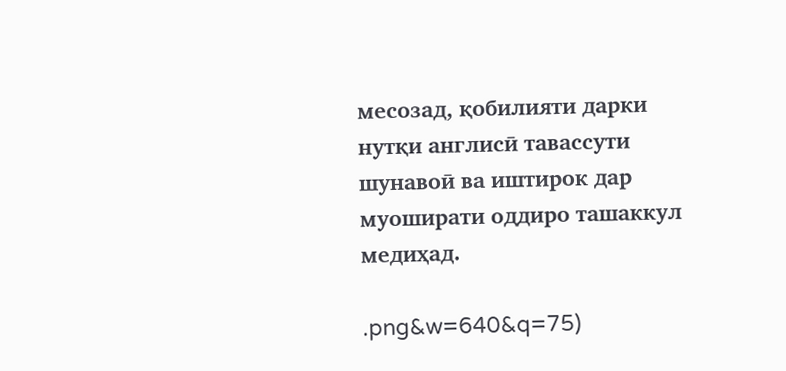месозад, қобилияти дарки нутқи англисӣ тавассути шунавоӣ ва иштирок дар муоширати оддиро ташаккул медиҳад.

.png&w=640&q=75)